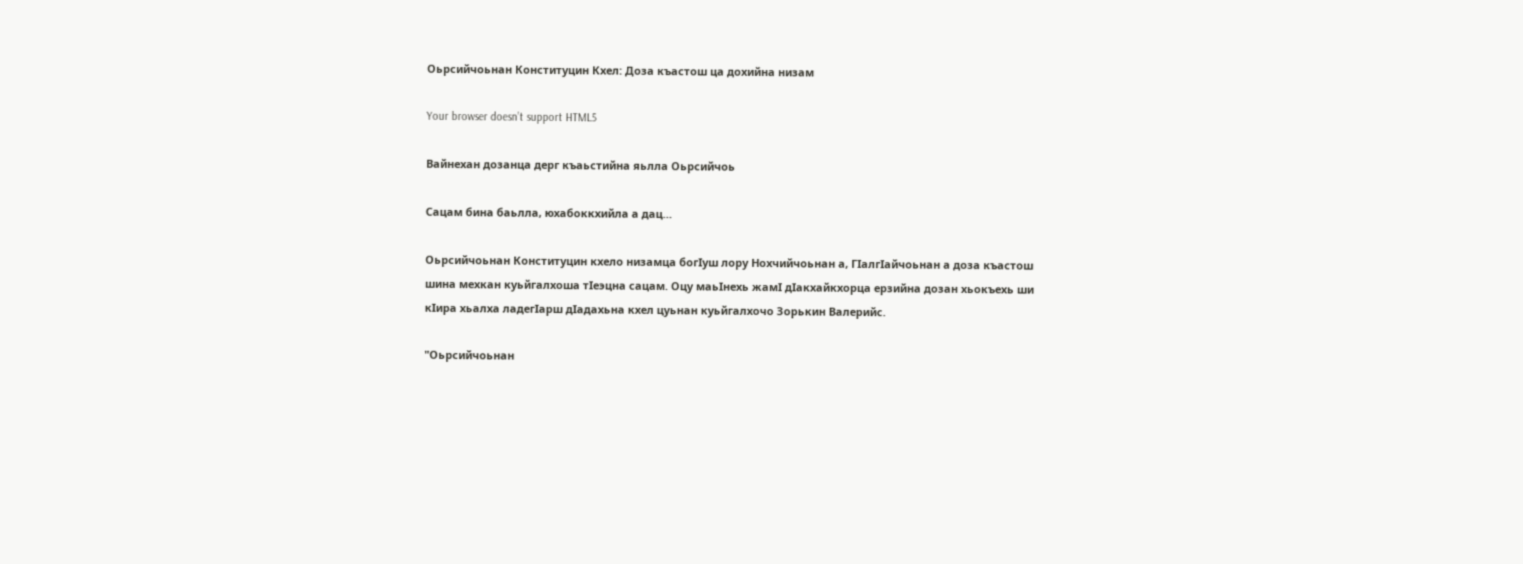Оьрсийчоьнан Конституцин Кхел: Доза къастош ца дохийна низам

Your browser doesn’t support HTML5

Вайнехан дозанца дерг къаьстийна яьлла Оьрсийчоь

Сацам бина баьлла, юхабоккхийла а дац…

Оьрсийчоьнан Конституцин кхело низамца богIуш лору Нохчийчоьнан а, ГIалгIайчоьнан а доза къастош шина мехкан куьйгалхоша тIеэцна сацам. Оцу маьIнехь жамI дIакхайкхорца ерзийна дозан хьокъехь ши кIира хьалха ладегIарш дIадахьна кхел цуьнан куьйгалхочо Зорькин Валерийс.

"Оьрсийчоьнан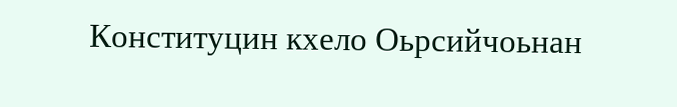Конституцин кхело Оьрсийчоьнан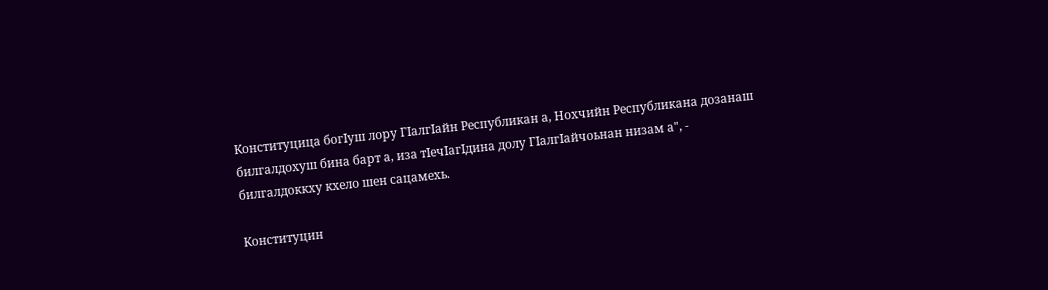Конституцица богIуш лору ГIалгIайн Республикан а, Нохчийн Республикана дозанаш билгалдохуш бина барт а, иза тIечIагIдина долу ГIалгIайчоьнан низам а", - билгалдоккху кхело шен сацамехь.

Конституцин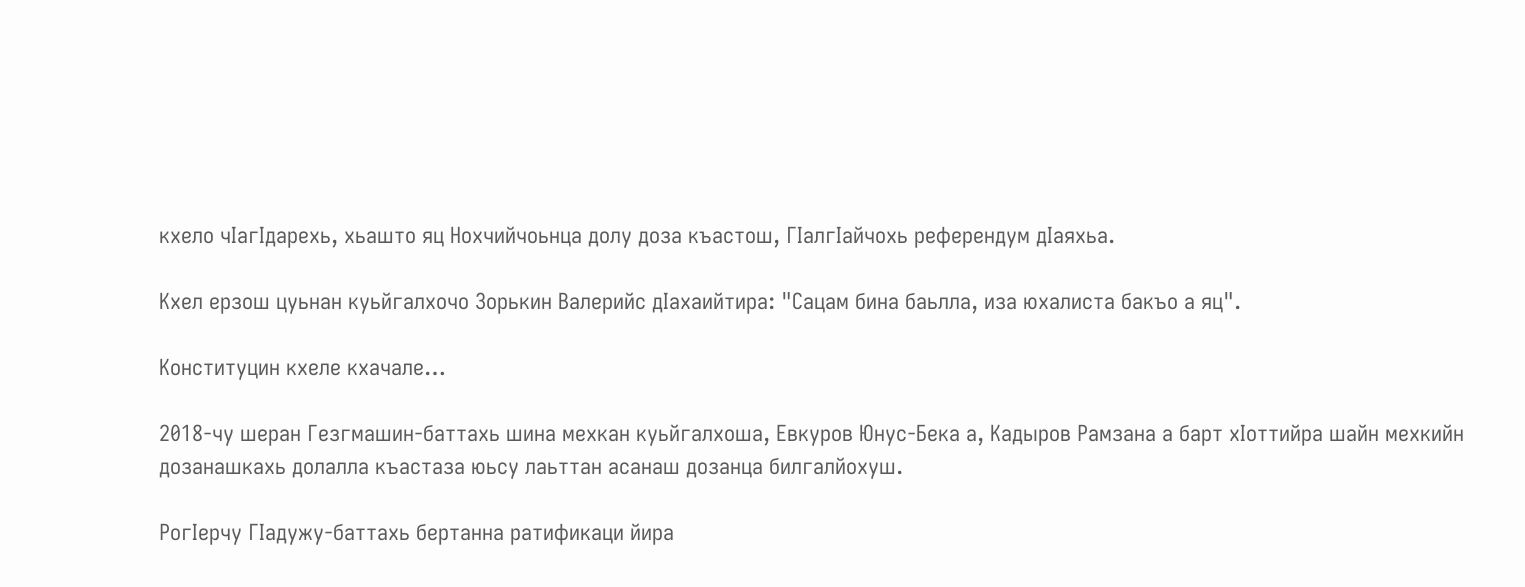кхело чIагIдарехь, хьашто яц Нохчийчоьнца долу доза къастош, ГIалгIайчохь референдум дIаяхьа.

Кхел ерзош цуьнан куьйгалхочо Зорькин Валерийс дIахаийтира: "Сацам бина баьлла, иза юхалиста бакъо а яц".

Конституцин кхеле кхачале…

2018-чу шеран Гезгмашин-баттахь шина мехкан куьйгалхоша, Евкуров Юнус-Бека а, Кадыров Рамзана а барт хIоттийра шайн мехкийн дозанашкахь долалла къастаза юьсу лаьттан асанаш дозанца билгалйохуш.

РогIерчу ГIадужу-баттахь бертанна ратификаци йира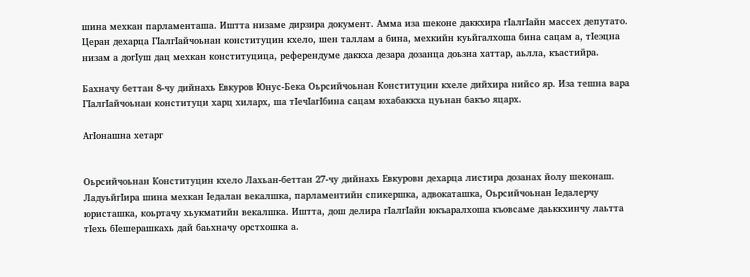шина мехкан парламенташа. Иштта низаме дирзира документ. Амма иза шеконе даккхира гIалгIайн массех депутато. Церан дехарца ГIалгIайчоьнан конституцин кхело, шен таллам а бина, мехкийн куьйгалхоша бина сацам а, тIеэцна низам а догIуш дац мехкан конституцица, референдуме даккха дезара дозанца доьзна хаттар, аьлла, къастийра.

Бахначу беттан 8-чу дийнахь Евкуров Юнус-Бека Оьрсийчоьнан Конституцин кхеле дийхира нийсо яр. Иза тешна вара ГIалгIайчоьнан конституци харц хиларх, ша тIечIагIбина сацам юхабаккха цуьнан бакъо яцарх.

АгIонашна хетарг


Оьрсийчоьнан Конституцин кхело Лахьан-беттан 27-чу дийнахь Евкуровн дехарца листира дозанах йолу шеконаш. ЛадуьйгIира шина мехкан Iедалан векалшка, парламентийн спикершка, адвокаташка, Оьрсийчоьнан Iедалерчу юристашка, коьртачу хьукматийн векалшка. Иштта, дош делира гIалгIайн юкъаралхоша къовсаме даьккхинчу лаьтта тIехь бIешерашкахь дай баьхначу орстхошка а.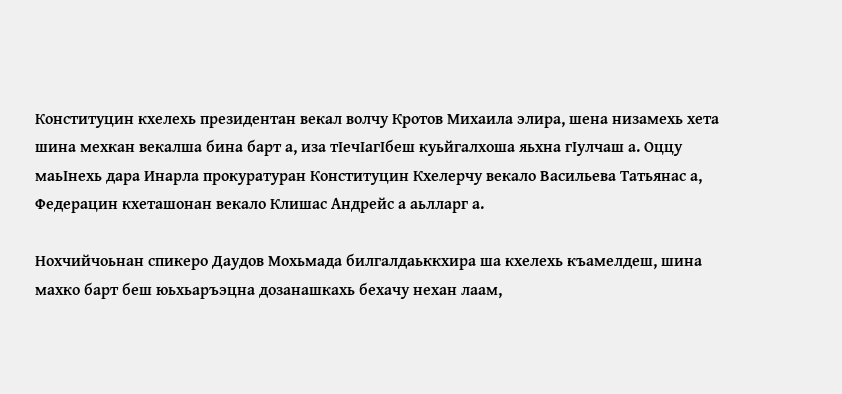Конституцин кхелехь президентан векал волчу Кротов Михаила элира, шена низамехь хета шина мехкан векалша бина барт а, иза тIечIагIбеш куьйгалхоша яьхна гIулчаш а. Оццу маьIнехь дара Инарла прокуратуран Конституцин Кхелерчу векало Васильева Татьянас а, Федерацин кхеташонан векало Клишас Андрейс а аьлларг а.

Нохчийчоьнан спикеро Даудов Мохьмада билгалдаьккхира ша кхелехь къамелдеш, шина махко барт беш юьхьаръэцна дозанашкахь бехачу нехан лаам,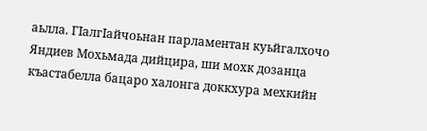аьлла. ГIалгIайчоьнан парламентан куьйгалхочо Яндиев Мохьмада дийцира, ши мохк дозанца къастабелла бацаро халонга доккхура мехкийн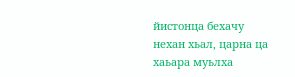йистонца бехачу нехан хьал, царна ца хаьара муьлха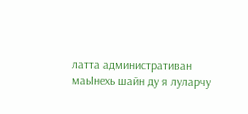латта административан маьIнехь шайн ду я луларчу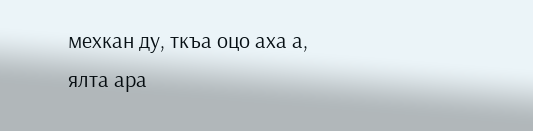мехкан ду, ткъа оцо аха а, ялта ара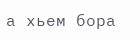а хьем бора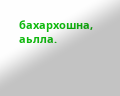бахархошна, аьлла.